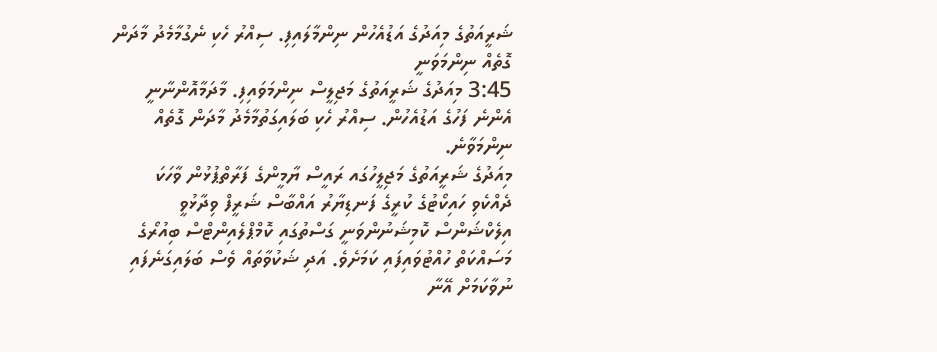ޝަރީއަތުގެ މިއަދުގެ އަޑުއެހުން ނިންމާލައިފި. ސިއްރު ހެކި ނެގުމާމެދު މާދަން ގޮތެއް ނިންމަވަނީ
3:45 މިއަދުގެ ޝަރީއަތުގެ މަޖިލީސް ނިންމަވައިފި. މާދަމާއޮންނާނީ އެންނެ ފަހުގެ އަޑުއެހުން. ސިއްރު ހެކި ބަލައިގަތުމާމެދު މާދަން ގޮތެއް ނިންމަވާނެ.
މިއަދުގެ ޝަރީއަތުގެ މަޖިލީހުގައ ރައީސް ޔާމީންގެ ފަރާތްޕުޅުން ވާހަކަ ދެއްކެވި ހައިކޯޓުގެ ކުރީގެ ފަނޑިޔާރު އައްބާސް ޝަރީފް ވިދާޅުވީ އިލެކްޝަންސް ކޮމިޝަނުންވަނީ ގަސްތުގައި ކޮމްޕްލެއިންޓްސް ބިއުރޯގެ މަސައްކަތް ހުއްޓުވައިފައި ކަމަށެވެ. އަދި ޝަކުވާތައް ވެސް ބަލައިގަނެފައި ނުވާކަމަށް އޭނާ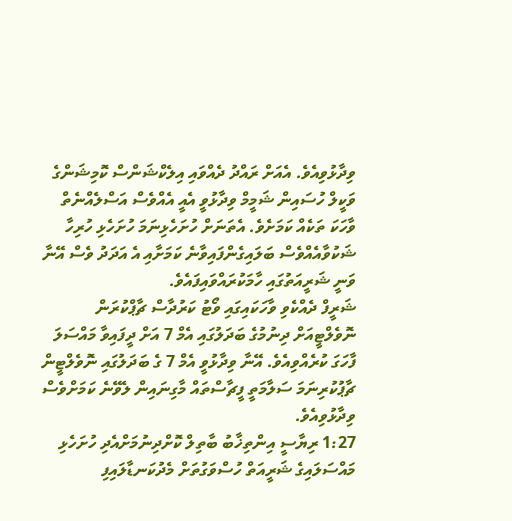ވިދާޅުވިއެވެ. އެއަށް ރައްދު ދެއްވައި އިލެކްޝަންސް ކޮމިޝަންގެ ވަކީލް ހުސައިން ޝަމީމް ވިދާޅުވީ އެއީ އެއްވެސް އަސްލެއްނެތް ވާހަކަ ތަކެއް ކަމަށެވެ. އެތަނަށް ހުށަހެޅިނަމަ ހުށަހެޅި ހުރިހާ ޝަކުވާއެއްވެސް ބަލައިގެންފައިވާނެ ކަމަށާއި އެ އަދަދު ވެސް އޭނާ ވަނީ ޝަރީއަތުގައި ހާމަކުރައްވައިފައެވެ.
ޝަރީފް ދެއްކެވި ވާހަކައިގައި ވޯޓު ކަރުދާސް ޗާޕްކުރަން ނޮވެލްޓީއަށް ދިނުމުގެ ބަދަލުގައި އެމް 7 އަށް ދީފައިވާ މައްސަލަ ފާހަގަ ކުރެއްވިއެވެ. އޭނާ ވިދާޅުވީ އެމް 7 ގެ ބަދަލުގައި ނޮވެލްޓީން ޗާޕުކުރިނަމަ ސަލާމަތީ ފީޗާސްތައް މާގިނައިން ލެވޭނެ ކަމަށްވެސް ވިދާޅުވިއެވެ.
1:27 ރިޔާސީ އިންތިޚާބު ބާތިލް ކޮށްދިނުމަށްއެދި ހުށަހެޅި މައްސަލައިގެ ޝަރީއަތް ހުސްވަގުތަށް މެދުކަނޑާލައިފި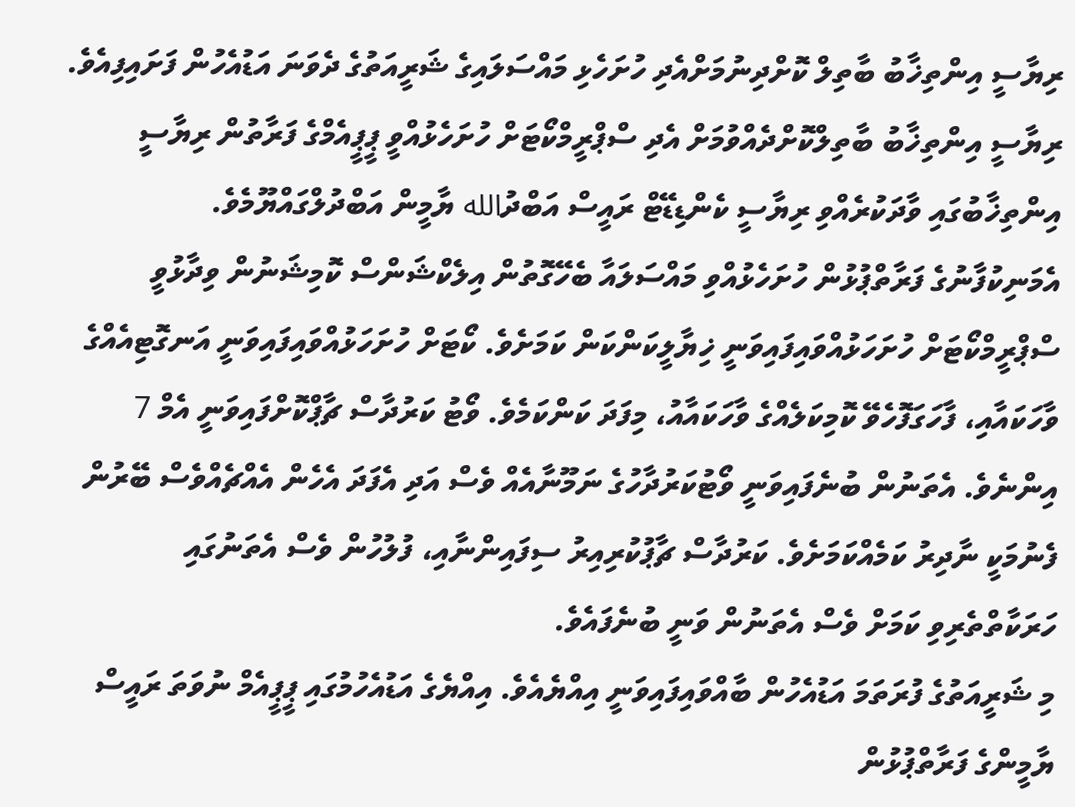ރިޔާސީ އިންތިޚާބު ބާތިލް ކޮށްދިނުމަށްއެދި ހުށަހެޅި މައްސަލައިގެ ޝަރީއަތުގެ ދެވަނަ އަޑުއެހުން ފަށައިފިއެވެ.
ރިޔާސީ އިންތިޚާބު ބާތިލްކޮށްދެއްވުމަށް އެދި ސްޕްރީމްކޯޓަށް ހުށަހެޅުއްވީ ޕީޕީއެމްގެ ފަރާތުން ރިޔާސީ އިންތިޚާބުގައި ވާދަކުރެއްވި ރިޔާސީ ކެންޑިޑޭޓް ރައީސް އަބްދުالله ޔާމީން އަބްދުލްގައްޔޫމެވެ.
އެމަނިކުފާނުގެ ފަރާތްޕުޅުން ހުށަހެޅުއްވި މައްސަލައާ ބެހޭގޮތުން އިލެކްޝަންސް ކޮމިޝަނުން ވިދާޅުވީ ސްޕްރީމްކޯޓަށް ހުށަހަޅުއްވައިފައިވަނީ ޚިޔާލީކަންކަން ކަމަށެވެ. ކޯޓަށް ހުށަހަޅުއްވައިފައިވަނީ އަނގޮޓިއެއްގެ ވާހަކައާއި، ފާހަގަފޮހެވޭ ކޮމިކަލެއްގެ ވާހަކައާއު، މިފަދަ ކަންކަމެވެ. ވޯޓު ކަރުދާސް ޗާޕްކޮށްފައިވަނީ އެމް 7 އިންނެވެ. އެތަނުން ބުނެފައިވަނީ ވޯޓުކަރުދާހުގެ ނަމޫނާއެއް ވެސް އަދި އެފަދަ އެހެން އެއްޗެއްވެސް ބޭރުން ފެނުމަކީ ނާދިރު ކަމެއްކަމަށެވެ. ކަރުދާސް ޗާޕުކުރިއިރު ސިފައިންނާއި، ފުލުހުން ވެސް އެތަނުގައި ހަރަކާތްތެރިވި ކަމަށް ވެސް އެތަނުން ވަނީ ބުނެފައެވެ.
މި ޝަރީއަތުގެ ފުރަތަމަ އަޑުއެހުން ބާއްވައިފައިވަނީ އިއްޔެއެވެ. އިއްޔެގެ އަޑުއެހުމުގައި ޕީޕީއެމް ނުވަތަ ރައީސް ޔާމީންގެ ފަރާތްޕުޅުން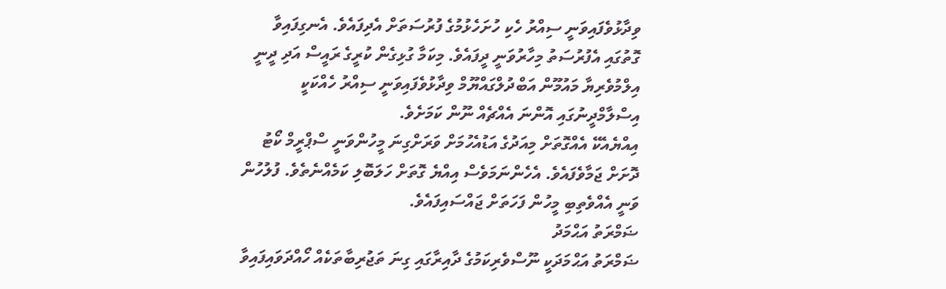ވިދާޅުވެފައިވަނީ ސިއްރު ހެކި ހުށަހެޅުމުގެ ފުރުސަތަށް އެދިފައެވެ. އެނގިފައިވާ ގޮތުގައި އެފުރުސަތު މިހާރުވަނީ ދީފައެވެ. މިކަމާ ގުޅިގެން ކުރީގެ ރައީސް އަދި ދީނީ އިލްމުވެރިޔާ މައުމޫން އަބްދުލްގައްޔޫމް ވިދާޅުވެފައިވަނީ ސިއްރު ހެއްކަކީ އިސްލާމްދީނުގައި އޮންނަ އެއްޗެއް ނޫން ކަމަށެވެ.
އިއްޔެއެކޭ އެއްގޮތަށް މިއަދުގެ އަޑުއެހުމަށް ވަރަށްގިނަ މީހުންވަނީ ސްޕްރީމް ކޯޓު ދޮށަށް ޖަމާވެފައެވެ. އެހެންނަމަވެސް އިއްޔެ ގޮތަށް ހަލަބޮލި ކަމެއްނެތެވެ. ފުލުހުން ވަނީ އެއްވެތިބި މީހުން ފަހަތަށް ޖައްސައިފައެވެ.
ޟަމްރަތު އަޙްމަދު
ޟަމްރަތު އަޙްމަދަކީ ނޫސްވެރިކަމުގެ ދާއިރާގައި ގިނަ ތަޖުރިބާތަކެއް ހޯއްދަވައިފައިވާ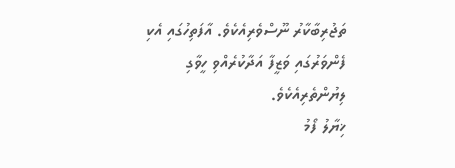ތަޖުރިބާކާރު ނޫސްވެރިއެކެވެ. އާފަތިހުގައި އެކި ފެންވަރުގައި ވަޒީފާ އަދާކުރެއްވި ހީވާގި ލިޔުންތެރިއެކެވެ.
ޚިޔާލު ފޯމު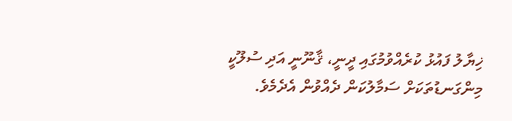ޚިޔާލު ފައުޅު ކުރެއްވުމުގައި ދީނީ، ޤާނޫނީ އަދި ސުލޫކީ މިންގަނޑުތަކަށް ސަމާލުކަން ދެއްވުން އެދެމެވެ.